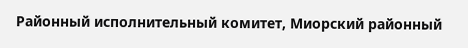Районный исполнительный комитет, Миорский районный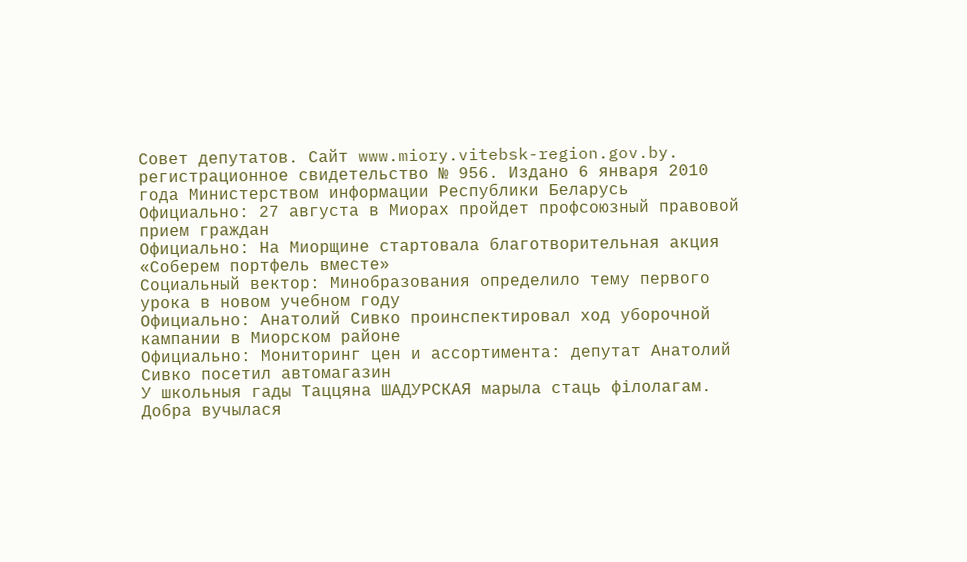Совет депутатов. Сайт www.miory.vitebsk-region.gov.by. регистрационное свидетельство № 956. Издано 6 января 2010 года Министерством информации Республики Беларусь
Официально: 27 августа в Миорах пройдет профсоюзный правовой прием граждан
Официально: На Миорщине стартовала благотворительная акция «Соберем портфель вместе»
Социальный вектор: Минобразования определило тему первого урока в новом учебном году
Официально: Анатолий Сивко проинспектировал ход уборочной кампании в Миорском районе
Официально: Мониторинг цен и ассортимента: депутат Анатолий Сивко посетил автомагазин
У школьныя гады Таццяна ШАДУРСКАЯ марыла стаць філолагам. Добра вучылася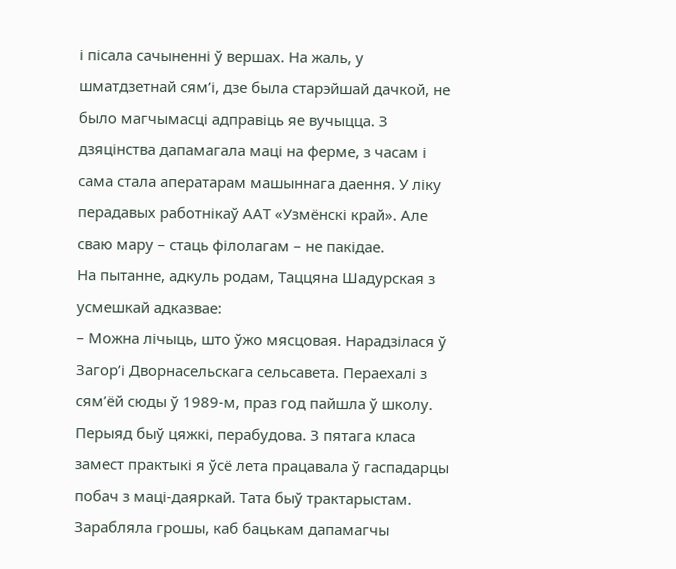і пісала сачыненні ў вершах. На жаль, у шматдзетнай сям’і, дзе была старэйшай дачкой, не было магчымасці адправіць яе вучыцца. З дзяцінства дапамагала маці на ферме, з часам і сама стала аператарам машыннага даення. У ліку перадавых работнікаў ААТ «Узмёнскі край». Але сваю мару – стаць філолагам – не пакідае.
На пытанне, адкуль родам, Таццяна Шадурская з усмешкай адказвае:
– Можна лічыць, што ўжо мясцовая. Нарадзілася ў Загор’і Дворнасельскага сельсавета. Пераехалі з сям’ёй сюды ў 1989-м, праз год пайшла ў школу. Перыяд быў цяжкі, перабудова. З пятага класа замест практыкі я ўсё лета працавала ў гаспадарцы побач з маці-даяркай. Тата быў трактарыстам. Зарабляла грошы, каб бацькам дапамагчы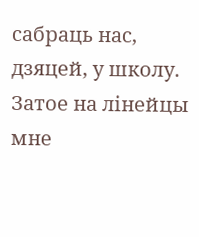сабраць нас, дзяцей, у школу. Затое на лінейцы мне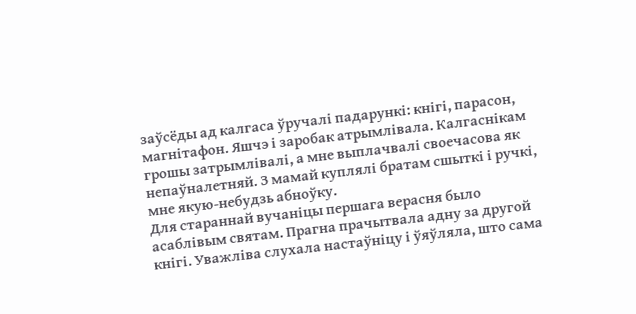заўсёды ад калгаса ўручалі падарункі: кнігі, парасон, магнітафон. Яшчэ і заробак атрымлівала. Калгаснікам грошы затрымлівалі, а мне выплачвалі своечасова як непаўналетняй. З мамай куплялі братам сшыткі і ручкі, мне якую-небудзь абноўку.
Для стараннай вучаніцы першага верасня было асаблівым святам. Прагна прачытвала адну за другой кнігі. Уважліва слухала настаўніцу і ўяўляла, што сама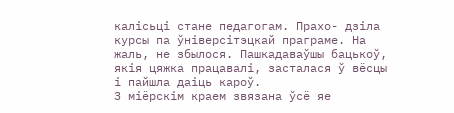калісьці стане педагогам. Прахо- дзіла курсы па ўніверсітэцкай праграме. На жаль, не збылося. Пашкадаваўшы бацькоў, якія цяжка працавалі, засталася ў вёсцы і пайшла даіць кароў.
З міёрскім краем звязана ўсё яе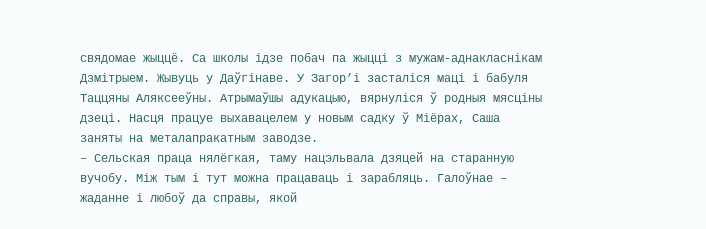свядомае жыццё. Са школы ідзе побач па жыцці з мужам-аднакласнікам Дзмітрыем. Жывуць у Даўгінаве. У Загор’і засталіся маці і бабуля Таццяны Аляксееўны. Атрымаўшы адукацыю, вярнуліся ў родныя мясціны дзеці. Насця працуе выхавацелем у новым садку ў Міёрах, Саша заняты на металапракатным заводзе.
– Сельская праца нялёгкая, таму нацэльвала дзяцей на старанную вучобу. Між тым і тут можна працаваць і зарабляць. Галоўнае – жаданне і любоў да справы, якой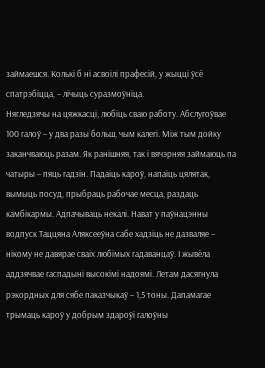займаешся. Колькі б ні асвоілі прафесій, у жыцці ўсё спатрэбіцца, – лічыць суразмоўніца.
Нягледзячы на цяжкасці, любіць сваю работу. Абслугоўвае 100 галоў – у два разы больш, чым калегі. Між тым дойку заканчваюць разам. Як ранішняя, так і вячэрняя займаюць па чатыры – пяць гадзін. Падаіць кароў, напаіць цялятак, вымыць посуд, прыбраць рабочае месца, раздаць камбікармы. Адпачываць некалі. Нават у паўнацэнны водпуск Таццяна Аляксееўна сабе хадзіць не дазваляе – нікому не давярае сваіх любімых гадаванцаў. І жывёла аддзячвае гаспадыні высокімі надоямі. Летам дасягнула рэкордных для сябе паказчыкаў – 1,5 тоны. Дапамагае трымаць кароў у добрым здароўі галоўны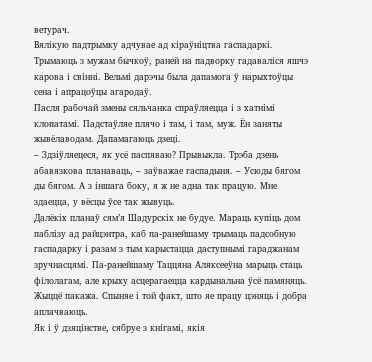ветурач.
Вялікую падтрымку адчувае ад кіраўніцтва гаспадаркі. Трымаюць з мужам бычкоў, раней на падворку гадаваліся яшчэ карова і свінні. Вельмі дарэчы была дапамога ў нарыхтоўцы сена і апрацоўцы агародаў.
Пасля рабочай змены сяльчанка спраўляецца і з хатнімі клопатамі. Падстаўляе плячо і там, і там, муж. Ён заняты жывёлаводам. Дапамагаюць дзеці.
– Здзіўляецеся, як усё паспяваю? Прывыкла. Трэба дзень абавязкова планаваць, – заўважае гаспадыня. – Усюды бягом ды бягом. А з іншага боку, я ж не адна так працую. Мне здаецца, у вёсцы ўсе так жывуць.
Далёкіх планаў сям’я Шадурскіх не будуе. Мараць купіць дом паблізу ад райцэнтра, каб па-ранейшаму трымаць падсобную гаспадарку і разам з тым карыстацца даступнымі гараджанам зручнасцямі. Па-ранейшаму Таццяна Аляксееўна марыць стаць філолагам, але крыху асцерагаецца кардынальна ўсё памяняць. Жыццё пакажа. Спыняе і той факт, што яе працу цэняць і добра аплачваюць.
Як і ў дзяцінстве, сябруе з кнігамі, якія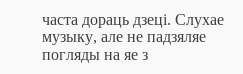часта дораць дзеці. Слухае музыку, але не падзяляе погляды на яе з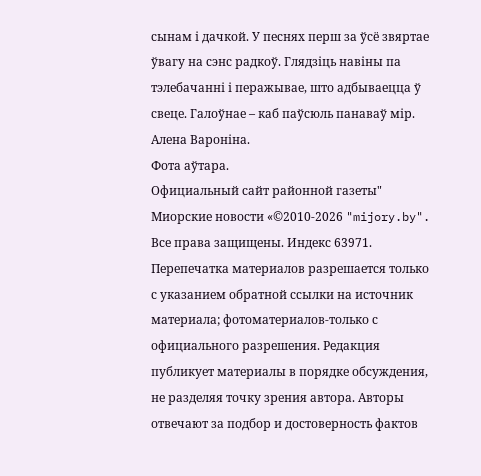сынам і дачкой. У песнях перш за ўсё звяртае ўвагу на сэнс радкоў. Глядзіць навіны па тэлебачанні і перажывае, што адбываецца ў свеце. Галоўнае – каб паўсюль панаваў мір.
Алена Вароніна.
Фота аўтара.
Официальный сайт районной газеты" Миорские новости «©2010-2026 "mijory.by". Все права защищены. Индекс 63971. Перепечатка материалов разрешается только с указанием обратной ссылки на источник материала; фотоматериалов-только с официального разрешения. Редакция публикует материалы в порядке обсуждения, не разделяя точку зрения автора. Авторы отвечают за подбор и достоверность фактов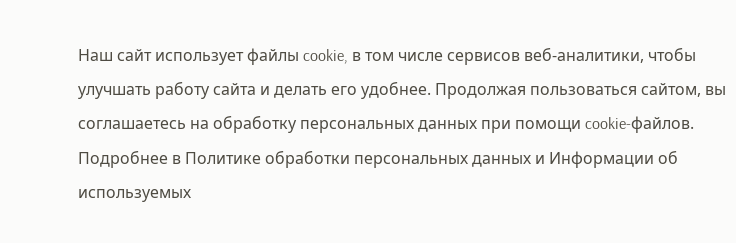Наш сайт использует файлы cookie, в том числе сервисов веб-аналитики, чтобы улучшать работу сайта и делать его удобнее. Продолжая пользоваться сайтом, вы соглашаетесь на обработку персональных данных при помощи cookie-файлов. Подробнее в Политике обработки персональных данных и Информации об используемых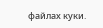файлах куки.